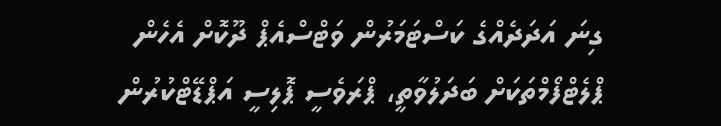ގިނަ އަދަދެއްގެ ކަސްޓަމަރުން ވަޓްސްއެޕް ދޫކޮށް އެހެން ޕްލެޓްފޯމްތަކަށް ބަދަލުވާތީ، ޕްރަވެސީ ޕޮލިސީ އަޕްޑޭޓްކުރުން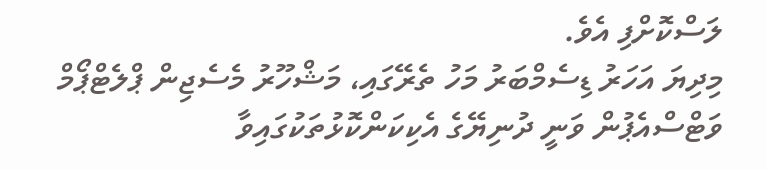ލަސްކޮށްފި އެވެ.
މިދިޔަ އަހަރު ޑިސެމްބަރު މަހު ތެރޭގައި، މަޝްހޫރު މެސެޖިން ޕްލެޓްޕޯމް ވަޓްސްއެޕުން ވަނީ ދުނިޔޭގެ އެކިކަންކޮޅުތަކުގައިވާ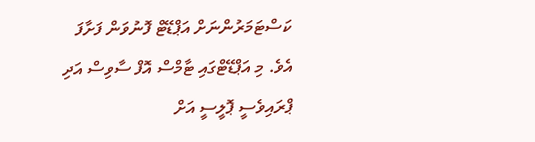ކަސްޓަމަރުންނަށް އަޕްޑޭޓް ފޮނުވަން ފަށާފަ އެވެ. މި އަޕްޑޭޓްގައި ޓާމްސް އޮފް ސާވިސް އަދި ޕްރައިވެސީ ޕޮލީސީ އަށް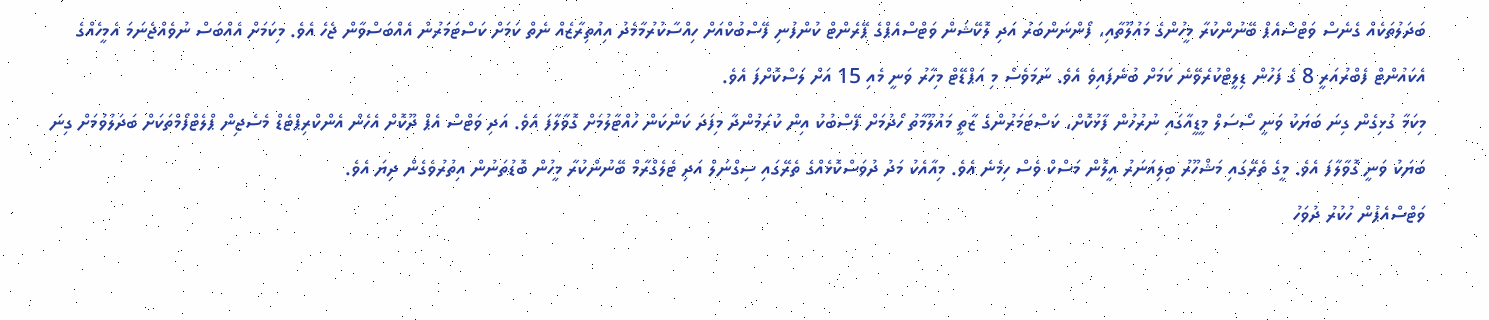ބަދަލުތަކެއް ގެނެސް ވަޓްސްއެޕް ބޭނުންކުރާ މީހުންގެ މައުލޫތާއި، ފޯންނަންބަރު އަދި ލޮކޭޝަން ވަޓްސްއެޕްގެ ޕޭރެންޓް ކުންފުނި ފޭސްބުކްއަށް ހިއްސާކުރުމާމެދު އިއުތިރާޒެއް ނެތް ކަމަށް ކަސްޓަމަރުން އެއްބަސްވާން ޖެހެ އެވެ. މިކަމަށް އެއްބަސް ނުވެއްޖެނަމަ އެމީހެއްގެ އެކައުންޓް ފެބްރުއަރީ 8 ގެ ފަހުން ޑިލީޓްކުރެވޭނެ ކަމަށް ބުނެފައިވެ އެވެ. ނަމަވެސް މި އަޕްޑޭޓް މިހާރު ވަނީ މެއި 15 އަށް ލަސްކޮށްފަ އެވެ.
މިކަމާ ގުޅިގެން ގިނަ ބަޔަކު ވަނީ ސޯސަލް މީޑީއާގައި ނުރުހުން ފާޅުކޮށް، ކަސްޓަމަރުންގެ ޒާތީ މައުލޫމާތު ހޯދުމަށް ފޭސްބުކު އިން ކުރަމުންދާ މިފަދަ ކަންކަން ހުއްޓާލުމަށް ގޮވާލާފަ އެވެ. އަދި ވަޓްސް އެޕް ދޫކޮށް އެހެން އެންކްރިޕްޓެޑް މެސެޖިން ޕްލެޓްފޯމްތަކަށް ބަދަލުވުމަށް ގިނަ ބަޔަކު ވަނީ ގޮވާލާފަ އެވެ. މީގެ ތެރޭގައި މަޝްހޫރު ބިލިއަނަރު އީލޮން މަސްކް ވެސް ހިމެނެ އެވެ. މިއާއެކު މަދު ދުވަސްކޮޅެއްގެ ތެރޭގައި ސިގްނަލް އަދި ޓެލެގްރާމް ބޭނުންކުރާ މީހުން ބޮޑުތަނުން އިތުރުވެގެން ދިޔަ އެވެ.
ވަޓްސްއެޕުން ހުކުރު ދުވަހު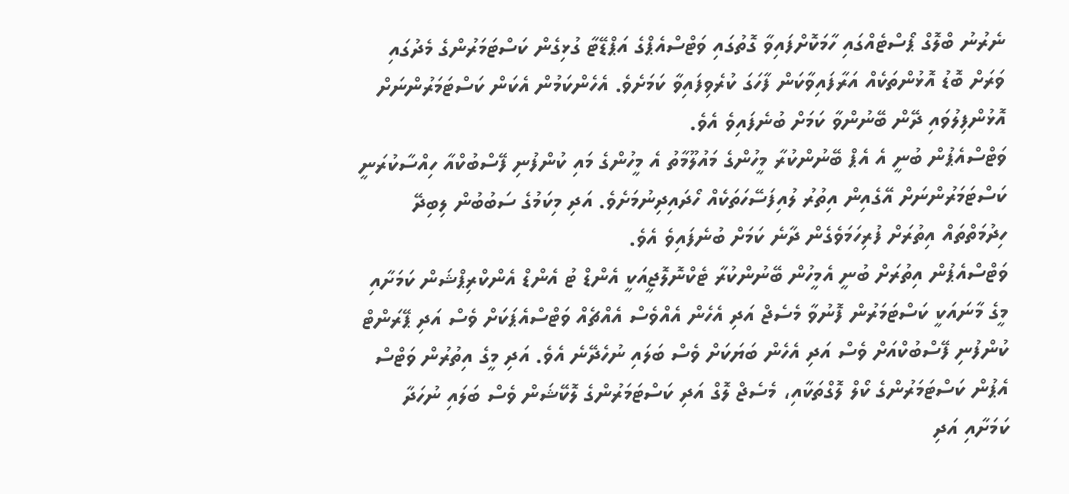ނެރުނު ބްލޮގް ޕޯސްޓެއްގައި ހާމަކޮށްފައިވާ ގޮތުގައި ވަޓްސްއެޕްގެ އަޕްޑޭޓާ ގުޅިގެން ކަސްޓަމަރުންގެ މެދުގައި ވަރަށް ބޮޑު އޮޅުންތަކެއް އަރާފައިވާކަން ފާހަގަ ކުރެވިފައިވާ ކަމަށެވެ. އެހެންކަމުން އެކަން ކަސްޓަމަރުންނަށް އޮޅުންފިލުވައި ދޭން ބޭނުންވާ ކަމަށް ބުނެފައިވެ އެވެ.
ވަޓްސްއެޕުން ބުނީ އެ އެޕް ބޭނުންކުރާ މީހުންގެ މައުލޫމާތު އެ މީހުންގެ މައި ކުންފުނި ފޭސްބުކްއާ ހިއްސާކުރަނީ ކަސްޓަމަރުންނަށް އޭގެއިން އިތުރު ލުއިފަސޭހަތަކެއް ހޯދައިދިނުމަށެވެ. އަދި މިކަމުގެ ސަބުބުން ލިބިދޭ ހިދުމަތްތައް އިތުރަށް ފުރިހަމަވެގެން ދާނެ ކަމަށް ބުނެފައިވެ އެވެ.
ވަޓްސްއެޕުން އިތުރަށް ބުނީ އެމީހުން ބޭނުންކުރާ ޓެކްނޮލޮޖީއަކީ އެންޑް ޓު އެންޑް އެންކްރިޕްޝަން ކަމަށާއި މީގެ މާނައަކީ ކަސްޓަމަރުން ފޮނުވާ މެސެޖް އަދި އެހެން އެއްވެސް އެއްޗެއް ވަޓްސްއެޕަކަށް ވެސް އަދި ޕޭރަންޓް ކުންފުނި ފޭސްބުކްއަށް ވެސް އަދި އެހެން ބަޔަކަށް ވެސް ބަލައި ނުހެދޭނެ އެވެ. އަދި މީގެ އިތުރުން ވަޓްސް އެޕުން ކަސްޓަމަރުންގެ ކޯލް ލޮގްތަކާއި، މެސެޖް ލޮގް އަދި ކަސްޓަމަރުންގެ ލޮކޭޝަން ވެސް ބަލައި ނުހަދާ ކަމަށާއި އަދި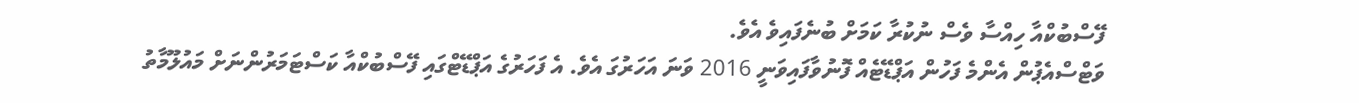ފޭސްބުކްއާ ހިއްސާ ވެސް ނުކުރާ ކަމަށް ބުނެފައިވެ އެވެ.
ވަޓްސްއެޕުން އެންމެ ފަހުން އަޕްޑޭޓެއް ފޮނުވާފައިވަނީ 2016 ވަނަ އަހަރުގަ އެވެ. އެ ފަހަރުގެ އަޕްޑޭޓްގައި ފޭސްބުކްއާ ކަސްޓަމަރުންނަށް މައުލޫމާތު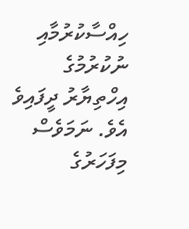ހިއްސާކުރުމާއި ނުކުރުމުގެ އިހްތިޔާރު ދީފައިވެ އެވެ. ނަމަވެސް މިފަހަރުގެ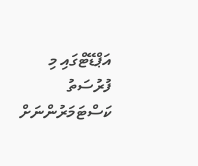އަޕްޑޭޓްގައި މި ފުރުސަތު ކަސްޓަމަރުންނަށް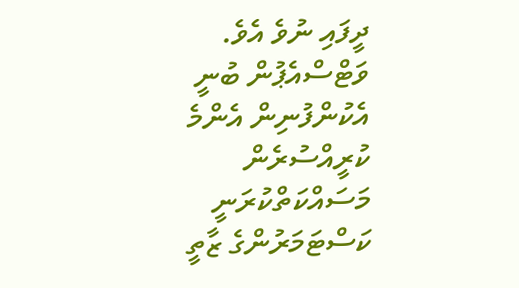ދީފައި ނުވެ އެވެ.
ވަޓްސްއެޕުން ބުނީ އެކުންފުނިން އެންމެ ކުރީއްސުރެން މަސައްކަތްކުރަނީ ކަސްޓަމަރުންގެ ޒާތީ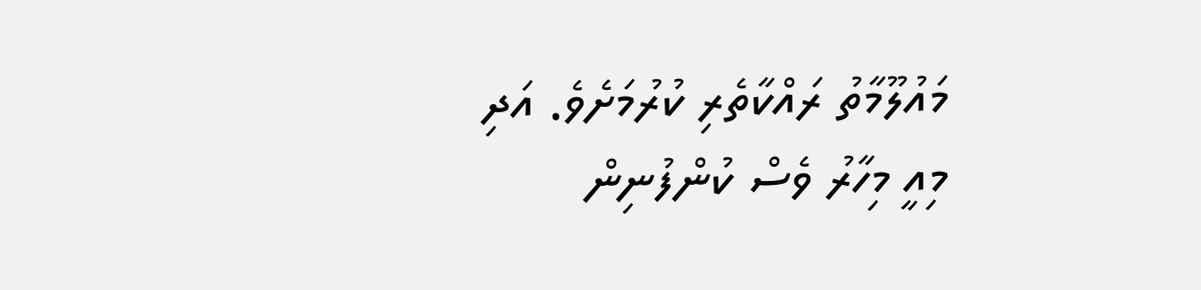މައުލޫމާތު ރައްކާތެރި ކުރުމަށެވެ. އަދި މިއީ މިހާރު ވެސް ކުންފުނިން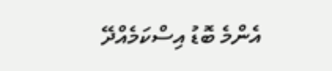އެންމެ ބޮޑު އިސްކަމެއްދޭ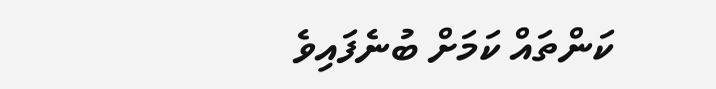ކަންތައް ކަމަށް ބުނެފައިވެ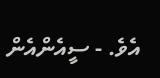އެވެ. - ސީއެންއެން